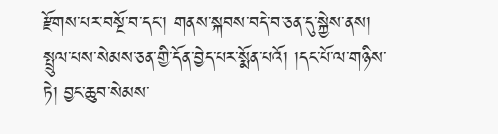རྫོགས་པར་བསྔོ་བ་དང་། གནས་སྐབས་བདེ་བ་ཅན་དུ་སྐྱེས་ནས། སྤྲུལ་པས་སེམས་ཅན་གྱི་དོན་བྱེད་པར་སྨོན་པའོ། །དང་པོ་ལ་གཉིས་ཏེ། བྱང་ཆུབ་སེམས་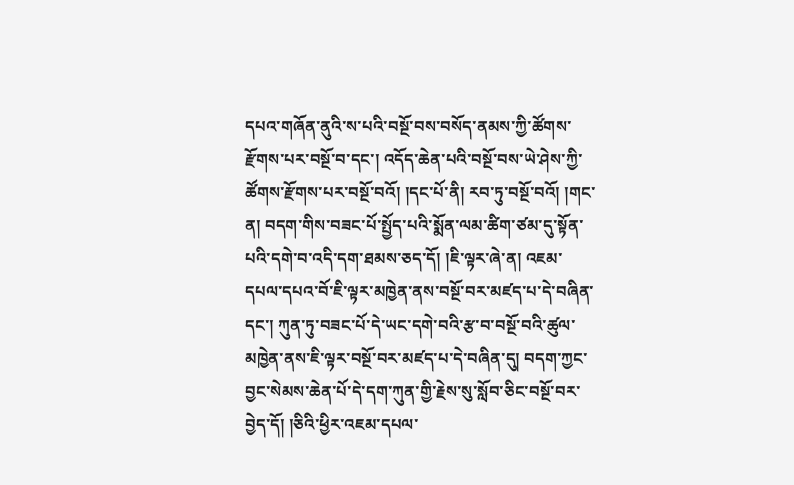དཔའ་གཞོན་ནུའི་ས་པའི་བསྔོ་བས་བསོད་ནམས་ཀྱི་ཚོགས་རྫོགས་པར་བསྔོ་བ་དང་། འདོད་ཆེན་པའི་བསྔོ་བས་ཡེ་ཤེས་ཀྱི་ཚོགས་རྫོགས་པར་བསྔོ་བའོ། །དང་པོ་ནི། རབ་ཏུ་བསྔོ་བའོ། །གང་ན། བདག་གིས་བཟང་པོ་སྤྱོད་པའི་སྨོན་ལམ་ཚིག་ཙམ་དུ་སྟོན་པའི་དགེ་བ་འདི་དག་ཐམས་ཅད་དོ། །ཇི་ལྟར་ཞེ་ན། འཇམ་དཔལ་དཔའ་བོ་ཇི་ལྟར་མཁྱེན་ནས་བསྔོ་བར་མཛད་པ་དེ་བཞིན་དང་། ཀུན་ཏུ་བཟང་པོ་དེ་ཡང་དགེ་བའི་རྩ་བ་བསྔོ་བའི་ཚུལ་མཁྱེན་ནས་ཇི་ལྟར་བསྔོ་བར་མཛད་པ་དེ་བཞིན་དུ། བདག་ཀྱང་བྱང་སེམས་ཆེན་པོ་དེ་དག་ཀུན་གྱི་རྗེས་སུ་སློབ་ཅིང་བསྔོ་བར་བྱེད་དོ། །ཅིའི་ཕྱིར་འཇམ་དཔལ་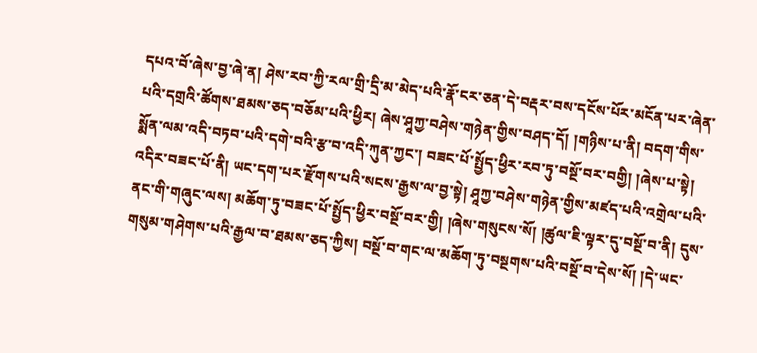དཔའ་བོ་ཞེས་བྱ་ཞེ་ན། ཤེས་རབ་ཀྱི་རལ་གྲི་དྲི་མ་མེད་པའི་རྣོ་ངར་ཅན་དེ་བརྡར་བས་དངོས་པོར་མངོན་པར་ཞེན་པའི་དགྲའི་ཚོགས་ཐམས་ཅད་བཅོམ་པའི་ཕྱིར། ཞེས་ཤཱཀྱ་བཤེས་གཉེན་གྱིས་བཤད་དོ། །གཉིས་པ་ནི། བདག་གིས་སྨོན་ལམ་འདི་བཏབ་པའི་དགེ་བའི་རྩ་བ་འདི་ཀུན་ཀྱང་། བཟང་པོ་སྤྱོད་ཕྱིར་རབ་ཏུ་བསྔོ་བར་བགྱི། །ཞེས་པ་སྟེ། འདིར་བཟང་པོ་ནི། ཡང་དག་པར་རྫོགས་པའི་སངས་རྒྱས་ལ་བྱ་སྟེ། ཤཱཀྱ་བཤེས་གཉེན་གྱིས་མཛད་པའི་འགྲེལ་པའི་ནང་གི་གཞུང་ལས། མཆོག་ཏུ་བཟང་པོ་སྤྱོད་ཕྱིར་བསྔོ་བར་གྱི། །ཞེས་གསུངས་སོ། །ཚུལ་ཇི་ལྟར་དུ་བསྔོ་བ་ནི། དུས་གསུམ་གཤེགས་པའི་རྒྱལ་བ་ཐམས་ཅད་ཀྱིས། བསྔོ་བ་གང་ལ་མཆོག་ཏུ་བསྔགས་པའི་བསྔོ་བ་དེས་སོ། །དེ་ཡང་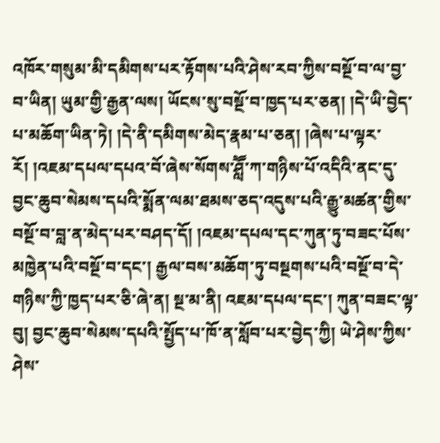འཁོར་གསུམ་མི་དམིགས་པར་རྟོགས་པའི་ཤེས་རབ་ཀྱིས་བསྔོ་བ་ལ་བྱ་བ་ཡིན། ཡུམ་གྱི་རྒྱན་ལས། ཡོངས་སུ་བསྔོ་བ་ཁྱད་པར་ཅན། །དེ་ཡི་བྱེད་པ་མཆོག་ཡིན་ཏེ། །དེ་ནི་དམིགས་མེད་རྣམ་པ་ཅན། །ཞེས་པ་ལྟར་རོ། །འཇམ་དཔལ་དཔའ་བོ་ཞེས་སོགས་ཤླཽ་ཀ་གཉིས་པོ་འདིའི་ནང་དུ་བྱང་ཆུབ་སེམས་དཔའི་སྨོན་ལམ་ཐམས་ཅད་འདུས་པའི་རྒྱུ་མཚན་གྱིས་བསྔོ་བ་བླ་ན་མེད་པར་བཤད་དོ། །འཇམ་དཔལ་དང་ཀུན་ཏུ་བཟང་པོས་མཁྱེན་པའི་བསྔོ་བ་དང་། རྒྱལ་བས་མཆོག་ཏུ་བསྔགས་པའི་བསྔོ་བ་དེ་གཉིས་ཀྱི་ཁྱད་པར་ཅི་ཞེ་ན། སྔ་མ་ནི། འཇམ་དཔལ་དང་། ཀུན་བཟང་ལྟ་བུ། བྱང་ཆུབ་སེམས་དཔའི་སྤྱོད་པ་ཁོ་ན་སློབ་པར་བྱེད་ཀྱི། ཡེ་ཤེས་ཀྱིས་ཤེས་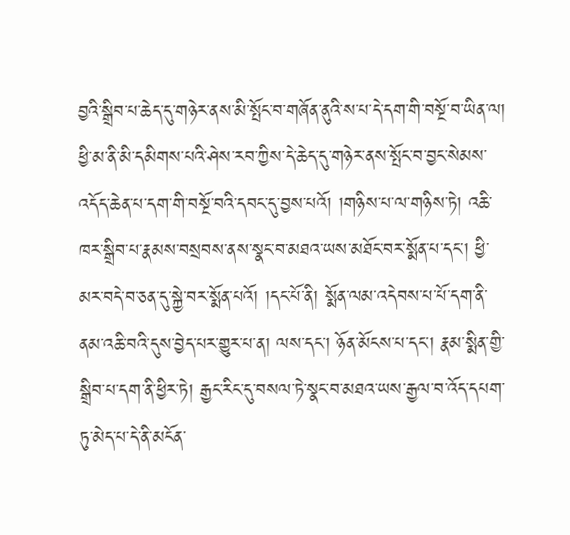བྱའི་སྒྲིབ་པ་ཆེད་དུ་གཉེར་ནས་མི་སྤོང་བ་གཞོན་ནུའི་ས་པ་དེ་དག་གི་བསྔོ་བ་ཡིན་ལ། ཕྱི་མ་ནི་མི་དམིགས་པའི་ཤེས་རབ་ཀྱིས་དེ་ཆེད་དུ་གཉེར་ནས་སྤོང་བ་བྱང་སེམས་འདོད་ཆེན་པ་དག་གི་བསྔོ་བའི་དབང་དུ་བྱས་པའོ། །གཉིས་པ་ལ་གཉིས་ཏེ། འཆི་ཁར་སྒྲིབ་པ་རྣམས་བསྲབས་ནས་སྣང་བ་མཐའ་ཡས་མཐོང་བར་སྨོན་པ་དང་། ཕྱི་མར་བདེ་བ་ཅན་དུ་སྐྱེ་བར་སྨོན་པའོ། །དང་པོ་ནི། སྨོན་ལམ་འདེབས་པ་པོ་དག་ནི་ནམ་འཆི་བའི་དུས་བྱེད་པར་གྱུར་པ་ན། ལས་དང་། ཉོན་མོངས་པ་དང་། རྣམ་སྨིན་གྱི་སྒྲིབ་པ་དག་ནི་ཕྱིར་ཏེ། རྒྱང་རིང་དུ་བསལ་ཏེ་སྣང་བ་མཐའ་ཡས་རྒྱལ་བ་འོད་དཔག་ཏུ་མེད་པ་དེ་ནི་མངོན་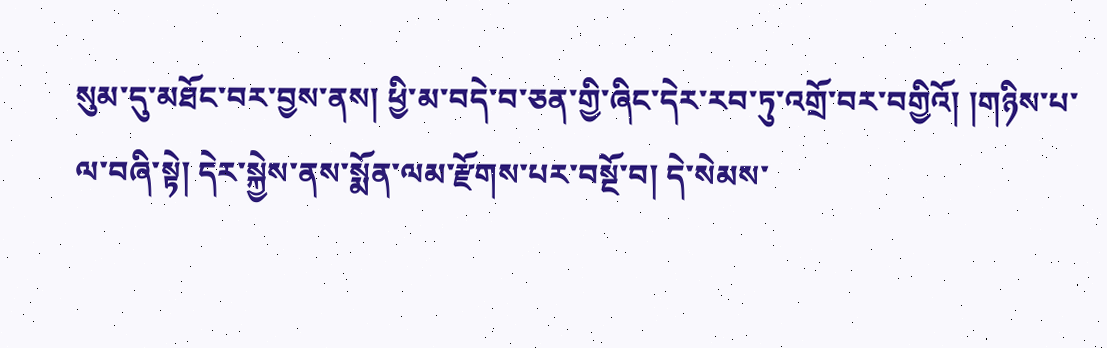སུམ་དུ་མཐོང་བར་བྱས་ནས། ཕྱི་མ་བདེ་བ་ཅན་གྱི་ཞིང་དེར་རབ་ཏུ་འགྲོ་བར་བགྱིའོ། །གཉིས་པ་ལ་བཞི་སྟེ། དེར་སྐྱེས་ནས་སྨོན་ལམ་རྫོགས་པར་བསྔོ་བ། དེ་སེམས་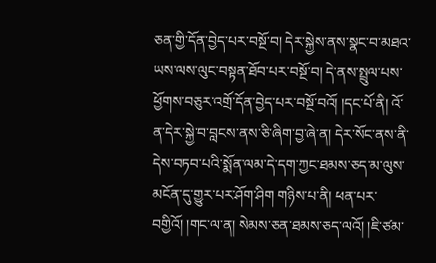ཅན་གྱི་དོན་བྱེད་པར་བསྔོ་བ། དེར་སྐྱེས་ནས་སྣང་བ་མཐའ་ཡས་ལས་ལུང་བསྟན་ཐོབ་པར་བསྔོ་བ། དེ་ནས་སྤྲུལ་པས་ཕྱོགས་བཅུར་འགྲོ་དོན་བྱེད་པར་བསྔོ་བའོ། །དང་པོ་ནི། འོ་ན་དེར་སྐྱེ་བ་བླངས་ནས་ཅི་ཞིག་བྱ་ཞེ་ན། དེར་སོང་ནས་ནི་དེས་བཏབ་པའི་སྨོན་ལམ་དེ་དག་ཀྱང་ཐམས་ཅད་མ་ལུས་མངོན་དུ་གྱུར་པར་ཤོག་ཤིག གཉིས་པ་ནི། ཕན་པར་བགྱིའོ། །གང་ལ་ན། སེམས་ཅན་ཐམས་ཅད་ལའོ། །ཇི་ཙམ་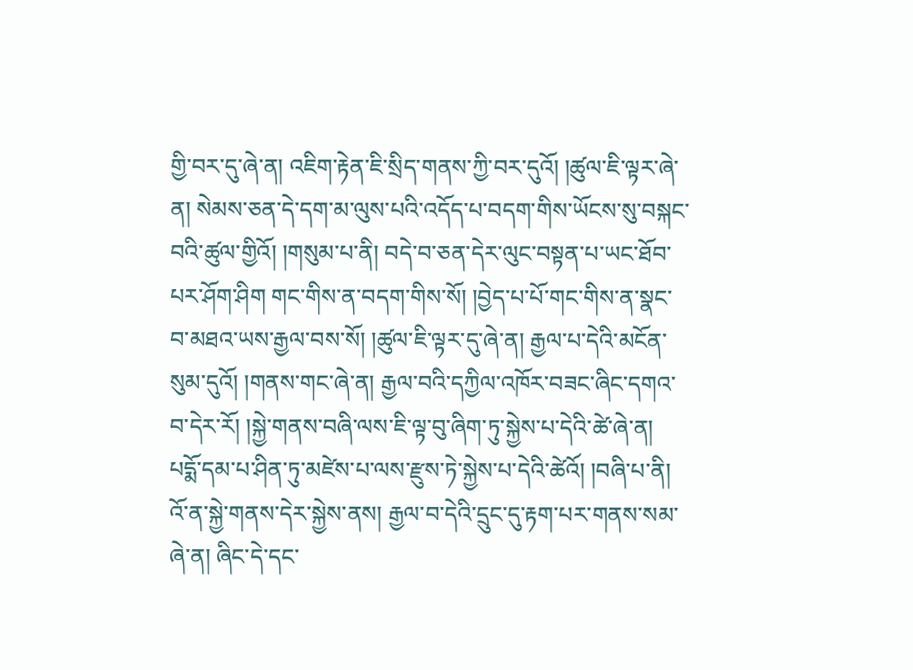གྱི་བར་དུ་ཞེ་ན། འཇིག་རྟེན་ཇི་སྲིད་གནས་ཀྱི་བར་དུའོ། །ཚུལ་ཇི་ལྟར་ཞེ་ན། སེམས་ཅན་དེ་དག་མ་ལུས་པའི་འདོད་པ་བདག་གིས་ཡོངས་སུ་བསྐང་བའི་ཚུལ་གྱིའོ། །གསུམ་པ་ནི། བདེ་བ་ཅན་དེར་ལུང་བསྟན་པ་ཡང་ཐོབ་པར་ཤོག་ཤིག གང་གིས་ན་བདག་གིས་སོ། །བྱེད་པ་པོ་གང་གིས་ན་སྣང་བ་མཐའ་ཡས་རྒྱལ་བས་སོ། །ཚུལ་ཇི་ལྟར་དུ་ཞེ་ན། རྒྱལ་པ་དེའི་མངོན་སུམ་དུའོ། །གནས་གང་ཞེ་ན། རྒྱལ་བའི་དཀྱིལ་འཁོར་བཟང་ཞིང་དགའ་བ་དེར་རོ། །སྐྱེ་གནས་བཞི་ལས་ཇི་ལྟ་བུ་ཞིག་ཏུ་སྐྱེས་པ་དེའི་ཚེ་ཞེ་ན། པདྨོ་དམ་པ་ཤིན་ཏུ་མཛེས་པ་ལས་རྫུས་ཏེ་སྐྱེས་པ་དེའི་ཚེའོ། །བཞི་པ་ནི། འོ་ན་སྐྱེ་གནས་དེར་སྐྱེས་ནས། རྒྱལ་བ་དེའི་དྲུང་དུ་རྟག་པར་གནས་སམ་ཞེ་ན། ཞིང་དེ་དང་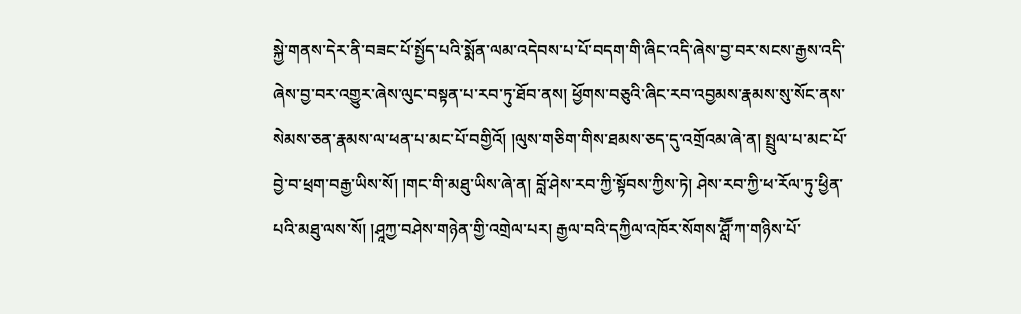སྐྱེ་གནས་དེར་ནི་བཟང་པོ་སྤྱོད་པའི་སྨོན་ལམ་འདེབས་པ་པོ་བདག་གི་ཞིང་འདི་ཞེས་བྱ་བར་སངས་རྒྱས་འདི་ཞེས་བྱ་བར་འགྱུར་ཞེས་ལུང་བསྟན་པ་རབ་ཏུ་ཐོབ་ནས། ཕྱོགས་བཅུའི་ཞིང་རབ་འབྱམས་རྣམས་སུ་སོང་ནས་སེམས་ཅན་རྣམས་ལ་ཕན་པ་མང་པོ་བགྱིའོ། །ལུས་གཅིག་གིས་ཐམས་ཅད་དུ་འགྲོའམ་ཞེ་ན། སྤྲུལ་པ་མང་པོ་བྱེ་བ་ཕྲག་བརྒྱ་ཡིས་སོ། །གང་གི་མཐུ་ཡིས་ཞེ་ན། བློ་ཤེས་རབ་ཀྱི་སྟོབས་ཀྱིས་ཏེ། ཤེས་རབ་ཀྱི་ཕ་རོལ་ཏུ་ཕྱིན་པའི་མཐུ་ལས་སོ། །ཤཱཀྱ་བཤེས་གཉེན་གྱི་འགྲེལ་པར། རྒྱལ་བའི་དཀྱིལ་འཁོར་སོགས་ཤླཽ་ཀ་གཉིས་པོ་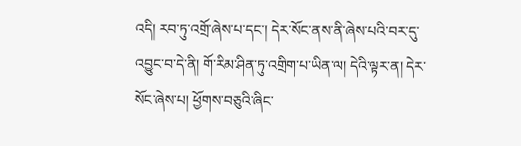འདི། རབ་ཏུ་འགྲོ་ཞེས་པ་དང་། དེར་སོང་ནས་ནི་ཞེས་པའི་བར་དུ་འབྱུང་བ་དེ་ནི། གོ་རིམ་ཤིན་ཏུ་འགྲིག་པ་ཡིན་ལ། དེའི་ལྟར་ན། དེར་སོང་ཞེས་པ། ཕྱོགས་བཅུའི་ཞིང་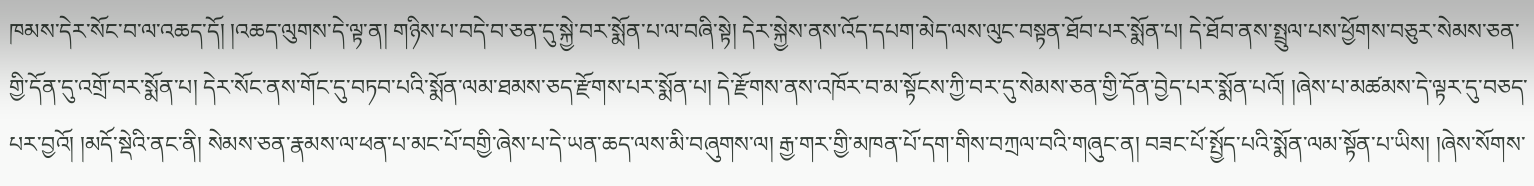ཁམས་དེར་སོང་བ་ལ་འཆད་དོ། །འཆད་ལུགས་དེ་ལྟ་ན། གཉིས་པ་བདེ་བ་ཅན་དུ་སྐྱེ་བར་སྨོན་པ་ལ་བཞི་སྟེ། དེར་སྐྱེས་ནས་འོད་དཔག་མེད་ལས་ལུང་བསྟན་ཐོབ་པར་སྨོན་པ། དེ་ཐོབ་ནས་སྤྲུལ་པས་ཕྱོགས་བཅུར་སེམས་ཅན་གྱི་དོན་དུ་འགྲོ་བར་སྨོན་པ། དེར་སོང་ནས་གོང་དུ་བཏབ་པའི་སྨོན་ལམ་ཐམས་ཅད་རྫོགས་པར་སྨོན་པ། དེ་རྫོགས་ནས་འཁོར་བ་མ་སྟོངས་ཀྱི་བར་དུ་སེམས་ཅན་གྱི་དོན་བྱེད་པར་སྨོན་པའོ། །ཞེས་པ་མཚམས་དེ་ལྟར་དུ་བཅད་པར་བྱའོ། །མདོ་སྡེའི་ནང་ནི། སེམས་ཅན་རྣམས་ལ་ཕན་པ་མང་པོ་བགྱི་ཞེས་པ་དེ་ཡན་ཆད་ལས་མི་བཞུགས་ལ། རྒྱ་གར་གྱི་མཁན་པོ་དག་གིས་བཀྲལ་བའི་གཞུང་ན། བཟང་པོ་སྤྱོད་པའི་སྨོན་ལམ་སྟོན་པ་ཡིས། །ཞེས་སོགས་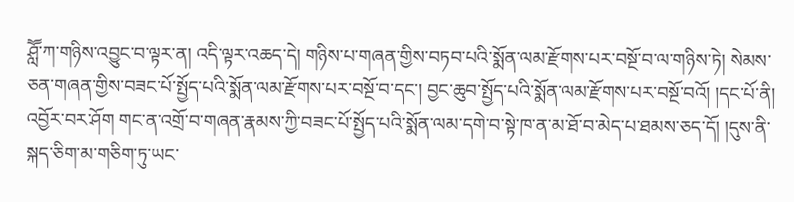ཤླཽ་ཀ་གཉིས་འབྱུང་བ་ལྟར་ན། འདི་ལྟར་འཆད་དེ། གཉིས་པ་གཞན་གྱིས་བཏབ་པའི་སྨོན་ལམ་རྫོགས་པར་བསྔོ་བ་ལ་གཉིས་ཏེ། སེམས་ཅན་གཞན་གྱིས་བཟང་པོ་སྤྱོད་པའི་སྨོན་ལམ་རྫོགས་པར་བསྔོ་བ་དང་། བྱང་ཆུབ་སྤྱོད་པའི་སྨོན་ལམ་རྫོགས་པར་བསྔོ་བའོ། །དང་པོ་ནི། འབྱོར་བར་ཤོག གང་ན་འགྲོ་བ་གཞན་རྣམས་ཀྱི་བཟང་པོ་སྤྱོད་པའི་སྨོན་ལམ་དགེ་བ་སྟེ་ཁ་ན་མ་ཐོ་བ་མེད་པ་ཐམས་ཅད་དོ། །དུས་ནི་སྐད་ཅིག་མ་གཅིག་ཏུ་ཡང་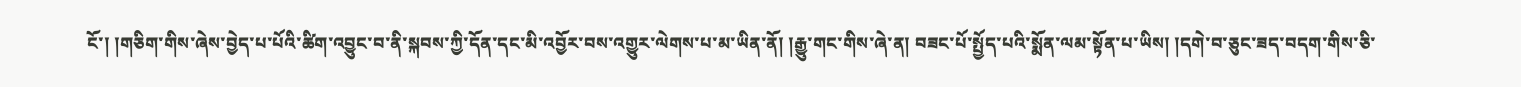ངོ་། །གཅིག་གིས་ཞེས་བྱེད་པ་པོའི་ཚིག་འབྱུང་བ་ནི་སྐབས་ཀྱི་དོན་དང་མི་འབྱོར་བས་འགྱུར་ལེགས་པ་མ་ཡིན་ནོ། །རྒྱུ་གང་གིས་ཞེ་ན། བཟང་པོ་སྤྱོད་པའི་སྨོན་ལམ་སྟོན་པ་ཡིས། །དགེ་བ་ཅུང་ཟད་བདག་གིས་ཅི་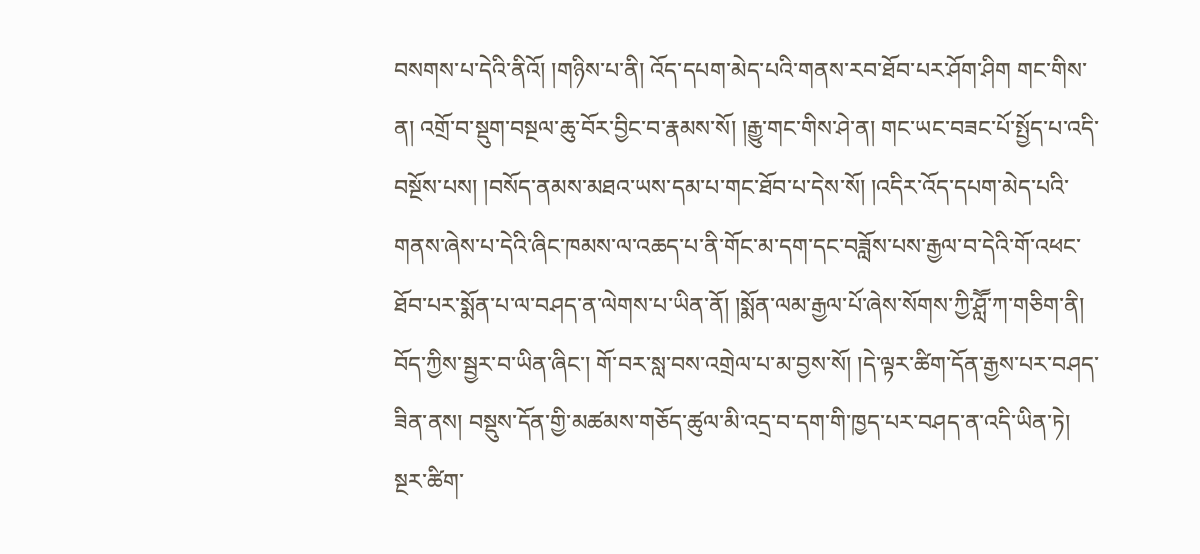བསགས་པ་དེའི་ནིའོ། །གཉིས་པ་ནི། འོད་དཔག་མེད་པའི་གནས་རབ་ཐོབ་པར་ཤོག་ཤིག གང་གིས་ན། འགྲོ་བ་སྡུག་བསྔལ་ཆུ་བོར་བྱིང་བ་རྣམས་སོ། །རྒྱུ་གང་གིས་ཤེ་ན། གང་ཡང་བཟང་པོ་སྤྱོད་པ་འདི་བསྔོས་པས། །བསོད་ནམས་མཐའ་ཡས་དམ་པ་གང་ཐོབ་པ་དེས་སོ། །འདིར་འོད་དཔག་མེད་པའི་གནས་ཞེས་པ་དེའི་ཞིང་ཁམས་ལ་འཆད་པ་ནི་གོང་མ་དག་དང་བཟློས་པས་རྒྱལ་བ་དེའི་གོ་འཕང་ཐོབ་པར་སྨོན་པ་ལ་བཤད་ན་ལེགས་པ་ཡིན་ནོ། །སྨོན་ལམ་རྒྱལ་པོ་ཞེས་སོགས་ཀྱི་ཤླཽ་ཀ་གཅིག་ནི། བོད་ཀྱིས་སྦྱར་བ་ཡིན་ཞིང་། གོ་བར་སླ་བས་འགྲེལ་པ་མ་བྱས་སོ། །དེ་ལྟར་ཚིག་དོན་རྒྱས་པར་བཤད་ཟིན་ནས། བསྡུས་དོན་གྱི་མཚམས་གཅོད་ཚུལ་མི་འདྲ་བ་དག་གི་ཁྱད་པར་བཤད་ན་འདི་ཡིན་ཏེ། སྔར་ཚིག་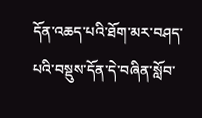དོན་འཆད་པའི་ཐོག་མར་བཤད་པའི་བསྡུས་དོན་དེ་བཞིན་སློབ་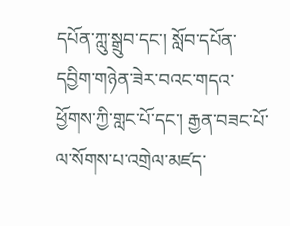དཔོན་ཀླུ་སྒྲུབ་དང་། སློབ་དཔོན་དབྱིག་གཉེན་ཟེར་བའང་གདའ་ཕྱོགས་ཀྱི་གླང་པོ་དང་། རྒྱན་བཟང་པོ་ལ་སོགས་པ་འགྲེལ་མཛད་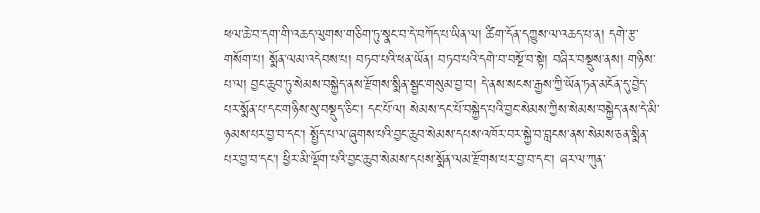ཕལ་ཆེ་བ་དག་གི་འཆད་ལུགས་གཅིག་ཏུ་སྣང་བ་དེ་བཀོད་པ་ཡིན་ལ། ཚིག་དོན་དཀྱུས་ལ་འཆད་པ་ན། དགེ་རྩ་གསོག་པ། སྨོན་ལམ་འདེབས་པ། བཏབ་པའི་ཕན་ཡོན། བཏབ་པའི་དགེ་བ་བསྔོ་བ་སྟེ། བཞིར་བསྡུས་ནས། གཉིས་པ་ལ། བྱང་ཆུབ་ཏུ་སེམས་བསྐྱེད་ནས་རྫོགས་སྨིན་སྦྱང་གསུམ་བྱ་བ། དེ་ནས་སངས་རྒྱས་ཀྱི་ཡོན་ཏན་མངོན་དུ་བྱེད་པར་སྨོན་པ་དང་གཉིས་སུ་བསྡུད་ཅིང་། དང་པོ་ལ། སེམས་དང་པོ་བསྐྱེད་པའི་བྱང་སེམས་ཀྱིས་སེམས་བསྐྱེད་ནས་དེ་མི་ཉམས་པར་བྱ་བ་དང་། སྤྱོད་པ་ལ་ཞུགས་པའི་བྱང་ཆུབ་སེམས་དཔས་འཁོར་བར་སྐྱེ་བ་བླངས་ནས་སེམས་ཅན་སྨིན་པར་བྱ་བ་དང་། ཕྱིར་མི་ལྡོག་པའི་བྱང་ཆུབ་སེམས་དཔས་སྨོན་ལམ་རྫོགས་པར་བྱ་བ་དང་། ཞར་ལ་ཀུན་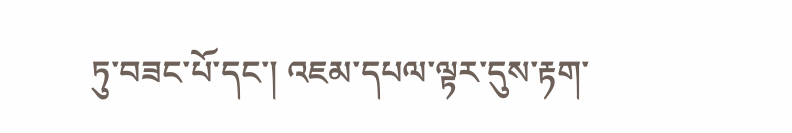ཏུ་བཟང་པོ་དང་། འཇམ་དཔལ་ལྟར་དུས་རྟག་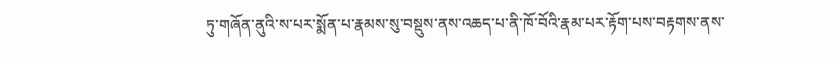ཏུ་གཞོན་ནུའི་ས་པར་སྨོན་པ་རྣམས་སུ་བསྡུས་ནས་འཆད་པ་ནི་ཁོ་བོའི་རྣམ་པར་རྟོག་པས་བརྟགས་ནས་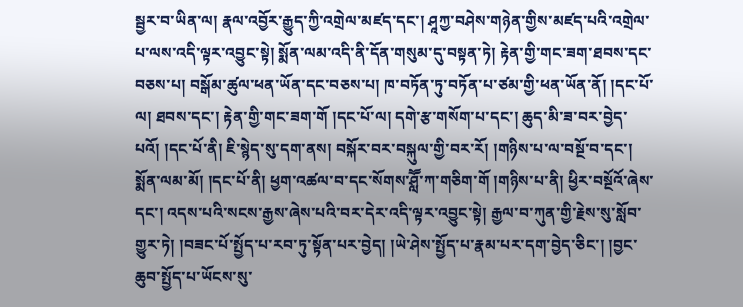སྦྱར་བ་ཡིན་ལ། རྣལ་འབྱོར་རྒྱུད་ཀྱི་འགྲེལ་མཛད་དང་། ཤཱཀྱ་བཤེས་གཉེན་གྱིས་མཛད་པའི་འགྲེལ་པ་ལས་འདི་ལྟར་འབྱུང་སྟེ། སྨོན་ལམ་འདི་ནི་དོན་གསུམ་དུ་བསྟན་ཏེ། རྟེན་གྱི་གང་ཟག་ཐབས་དང་བཅས་པ། བསྒོམ་ཚུལ་ཕན་ཡོན་དང་བཅས་པ། ཁ་བཏོན་ཏུ་བཏོན་པ་ཙམ་གྱི་ཕན་ཡོན་ནོ། །དང་པོ་ལ། ཐབས་དང་། རྟེན་གྱི་གང་ཟག་གོ །དང་པོ་ལ། དགེ་རྩ་གསོག་པ་དང་། ཆུད་མི་ཟ་བར་བྱེད་པའོ། །དང་པོ་ནི། ཇི་སྙེད་སུ་དག་ནས། བསྐོར་བར་བསྐུལ་གྱི་བར་རོ། །གཉིས་པ་ལ་བསྔོ་བ་དང་། སྨོན་ལམ་མོ། །དང་པོ་ནི། ཕྱག་འཚལ་བ་དང་སོགས་ཤླཽ་ཀ་གཅིག་གོ །གཉིས་པ་ནི། ཕྱིར་བསྔོའོ་ཞེས་དང་། འདས་པའི་སངས་རྒྱས་ཞེས་པའི་བར་དེར་འདི་ལྟར་འབྱུང་སྟེ། རྒྱལ་བ་ཀུན་གྱི་རྗེས་སུ་སློབ་གྱུར་ཏེ། །བཟང་པོ་སྤྱོད་པ་རབ་ཏུ་སྟོན་པར་བྱེད། །ཡེ་ཤེས་སྤྱོད་པ་རྣམ་པར་དག་བྱེད་ཅིང་། །བྱང་ཆུབ་སྤྱོད་པ་ཡོངས་སུ་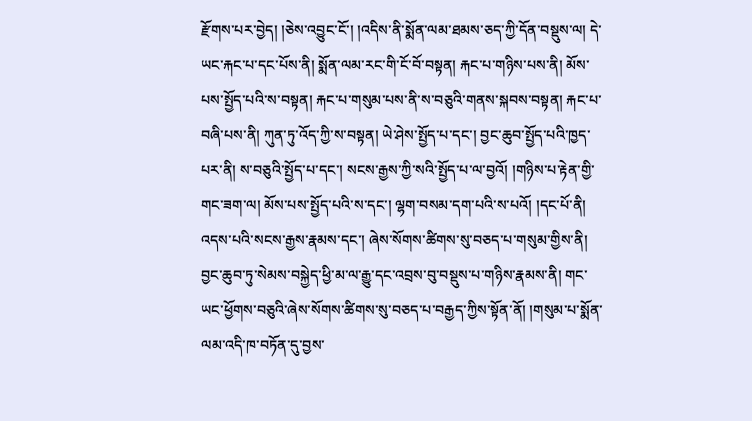རྫོགས་པར་བྱེད། །ཅེས་འབྱུང་ངོ་། །འདིས་ནི་སྨོན་ལམ་ཐམས་ཅད་ཀྱི་དོན་བསྡུས་ལ། དེ་ཡང་རྐང་པ་དང་པོས་ནི། སྨོན་ལམ་རང་གི་ངོ་བོ་བསྟན། རྐང་པ་གཉིས་པས་ནི། མོས་པས་སྤྱོད་པའི་ས་བསྟན། རྐང་པ་གསུམ་པས་ནི་ས་བཅུའི་གནས་སྐབས་བསྟན། རྐང་པ་བཞི་པས་ནི། ཀུན་ཏུ་འོད་ཀྱི་ས་བསྟན། ཡེ་ཤེས་སྤྱོད་པ་དང་། བྱང་ཆུབ་སྤྱོད་པའི་ཁྱད་པར་ནི། ས་བཅུའི་སྤྱོད་པ་དང་། སངས་རྒྱས་ཀྱི་སའི་སྤྱོད་པ་ལ་བྱའོ། །གཉིས་པ་རྟེན་གྱི་གང་ཟག་ལ། མོས་པས་སྤྱོད་པའི་ས་དང་། ལྷག་བསམ་དག་པའི་ས་པའོ། །དང་པོ་ནི། འདས་པའི་སངས་རྒྱས་རྣམས་དང་། ཞེས་སོགས་ཚིགས་སུ་བཅད་པ་གསུམ་གྱིས་ནི། བྱང་ཆུབ་ཏུ་སེམས་བསྐྱེད་ཕྱི་མ་ལ་རྒྱུ་དང་འབྲས་བུ་བསྡུས་པ་གཉིས་རྣམས་ནི། གང་ཡང་ཕྱོགས་བཅུའི་ཞེས་སོགས་ཚིགས་སུ་བཅད་པ་བརྒྱད་ཀྱིས་སྟོན་ནོ། །གསུམ་པ་སྨོན་ལམ་འདི་ཁ་བཏོན་དུ་བྱས་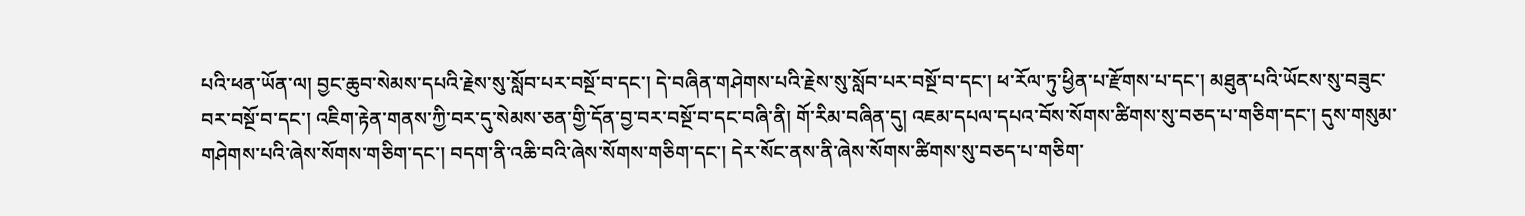པའི་ཕན་ཡོན་ལ། བྱང་ཆུབ་སེམས་དཔའི་རྗེས་སུ་སློབ་པར་བསྔོ་བ་དང་། དེ་བཞིན་གཤེགས་པའི་རྗེས་སུ་སློབ་པར་བསྔོ་བ་དང་། ཕ་རོལ་ཏུ་ཕྱིན་པ་རྫོགས་པ་དང་། མཐུན་པའི་ཡོངས་སུ་བཟུང་བར་བསྔོ་བ་དང་། འཇིག་རྟེན་གནས་ཀྱི་བར་དུ་སེམས་ཅན་གྱི་དོན་བྱ་བར་བསྔོ་བ་དང་བཞི་ནི། གོ་རིམ་བཞིན་དུ། འཇམ་དཔལ་དཔའ་བོས་སོགས་ཚིགས་སུ་བཅད་པ་གཅིག་དང་། དུས་གསུམ་གཤེགས་པའི་ཞེས་སོགས་གཅིག་དང་། བདག་ནི་འཆི་བའི་ཞེས་སོགས་གཅིག་དང་། དེར་སོང་ནས་ནི་ཞེས་སོགས་ཚིགས་སུ་བཅད་པ་གཅིག་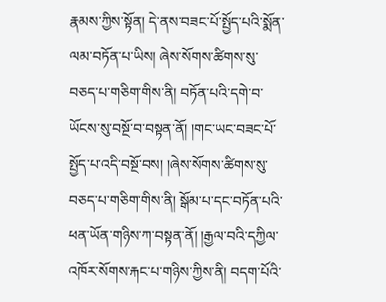རྣམས་ཀྱིས་སྟོན། དེ་ནས་བཟང་པོ་སྤྱོད་པའི་སྨོན་ལམ་བཏོན་པ་ཡིས། ཞེས་སོགས་ཚིགས་སུ་བཅད་པ་གཅིག་གིས་ནི། བཏོན་པའི་དགེ་བ་ཡོངས་སུ་བསྔོ་བ་བསྟན་ནོ། །གང་ཡང་བཟང་པོ་སྤྱོད་པ་འདི་བསྔོ་བས། །ཞེས་སོགས་ཚིགས་སུ་བཅད་པ་གཅིག་གིས་ནི། སྒོམ་པ་དང་བཏོན་པའི་ཕན་ཡོན་གཉིས་ཀ་བསྟན་ནོ། །རྒྱལ་བའི་དཀྱིལ་འཁོར་སོགས་རྐང་པ་གཉིས་ཀྱིས་ནི། བདག་པོའི་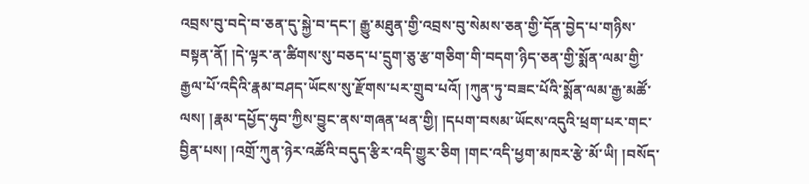འབྲས་བུ་བདེ་བ་ཅན་དུ་སྐྱེ་བ་དང་། རྒྱུ་མཐུན་གྱི་འབྲས་བུ་སེམས་ཅན་གྱི་དོན་བྱེད་པ་གཉིས་བསྟན་ནོ། །དེ་ལྟར་ན་ཚིགས་སུ་བཅད་པ་དྲུག་ཅུ་རྩ་གཅིག་གི་བདག་ཉིད་ཅན་གྱི་སྨོན་ལམ་གྱི་རྒྱལ་པོ་འདིའི་རྣམ་བཤད་ཡོངས་སུ་རྫོགས་པར་གྲུབ་པའོ། །ཀུན་ཏུ་བཟང་པོའི་སྨོན་ལམ་རྒྱ་མཚོ་ལས། །རྣམ་དཔྱོད་ཧུབ་ཀྱིས་བྱུང་ནས་གཞན་ཕན་གྱི། །དཔག་བསམ་ཡོངས་འདུའི་ཕྲག་པར་གང་བྱིན་པས། །འགྲོ་ཀུན་ཉེར་འཚོའི་བདུད་རྩིར་འདི་གྱུར་ཅིག །གང་འདི་ཕྱག་མཁར་རྩེ་མོ་ཡི། །བསོད་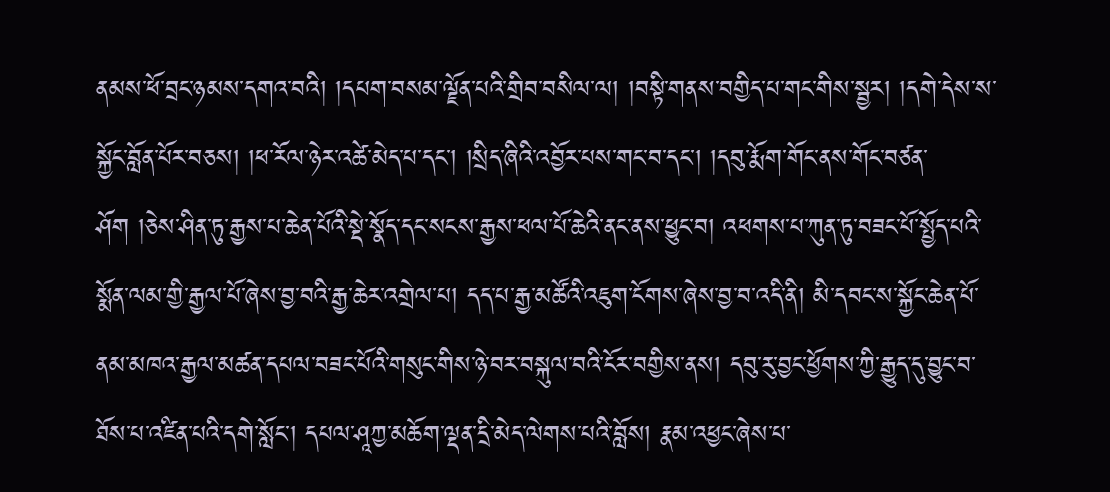ནམས་ཕོ་བྲང་ཉམས་དགའ་བའི། །དཔག་བསམ་ལྗོན་པའི་གྲིབ་བསིལ་ལ། །བསྟི་གནས་བགྱིད་པ་གང་གིས་སྦྱར། །དགེ་དེས་ས་སྐྱོང་བློན་པོར་བཅས། །ཕ་རོལ་ཉེར་འཚེ་མེད་པ་དང་། །སྲིད་ཞིའི་འབྱོར་པས་གང་བ་དང་། །དབུ་རྨོག་གོང་ནས་གོང་བཙན་ཤོག །ཅེས་ཤིན་ཏུ་རྒྱས་པ་ཆེན་པོའི་སྡེ་སྣོད་དང་སངས་རྒྱས་ཕལ་པོ་ཆེའི་ནང་ནས་ཕྱུང་བ། འཕགས་པ་ཀུན་ཏུ་བཟང་པོ་སྤྱོད་པའི་སྨོན་ལམ་གྱི་རྒྱལ་པོ་ཞེས་བྱ་བའི་རྒྱ་ཆེར་འགྲེལ་པ། དད་པ་རྒྱ་མཚོའི་འཇུག་ངོགས་ཞེས་བྱ་བ་འདི་ནི། མི་དབང་ས་སྐྱོང་ཆེན་པོ་ནམ་མཁའ་རྒྱལ་མཚན་དཔལ་བཟང་པོའི་གསུང་གིས་ཉེ་བར་བསྐུལ་བའི་ངོར་བགྱིས་ནས། དབུ་རུ་བྱང་ཕྱོགས་ཀྱི་རྒྱུད་དུ་བྱུང་བ་ཐོས་པ་འཛིན་པའི་དགེ་སློང་། དཔལ་ཤཱཀྱ་མཆོག་ལྡན་དྲི་མེད་ལེགས་པའི་བློས། རྣམ་འཕྱང་ཞེས་པ་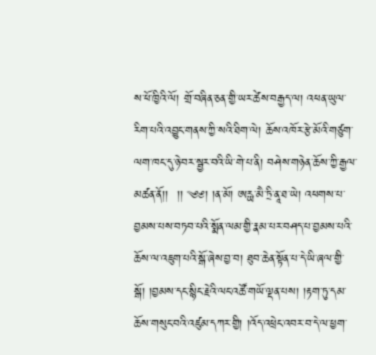ས་ཕོ་ཁྱིའི་ལོ། གྲོ་བཞིན་ཅན་གྱི་ཡར་ཚེས་བརྒྱད་ལ། འཕན་ཡུལ་རིག་པའི་འབྱུང་གནས་ཀྱི་སའི་ཐིག་ལེ། ཆོས་འཁོར་རྩེ་མོའི་གཙུག་ལག་ཁང་དུ་ཉེ་བར་སྦྱར་བའི་ཡི་གེ་པ་ནི། བཤེས་གཉེན་ཆོས་ཀྱི་རྒྱལ་མཚན་ནོ།།  །། ༄༅། །ན་མོ། ཨརྻ་མཻ་ཏྲི་ནཱ་ཐ་ཡེ། འཕགས་པ་བྱམས་པས་བཏབ་པའི་སྨོན་ལམ་གྱི་རྣམ་པར་བཤད་པ་བྱམས་པའི་ཆོས་ལ་འཇུག་པའི་སྒོ་ཞེས་བྱ་བ། ཐུབ་ཆེན་སྟོན་པ་དེ་ཡི་ཞལ་གྱི་སྒོ། །བྱམས་དང་སྙིང་རྗེའི་ལང་འཚོ་གཡོ་ལྡན་པས། །རྟག་ཏུ་དམ་ཆོས་གསུང་བའི་འཛུམ་དཀར་གྱི། །འོད་འཕྲེང་འབར་བ་དེ་ལ་ཕྱག་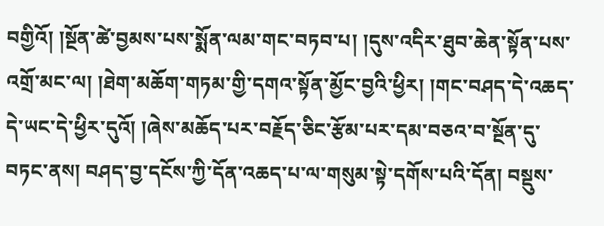བགྱིའོ། །སྔོན་ཚེ་བྱམས་པས་སྨོན་ལམ་གང་བཏབ་པ། །དུས་འདིར་ཐུབ་ཆེན་སྟོན་པས་འགྲོ་མང་ལ། །ཐེག་མཆོག་གཏམ་གྱི་དགའ་སྟོན་མྱོང་བྱའི་ཕྱིར། །གང་བཤད་དེ་འཆད་དེ་ཡང་དེ་ཕྱིར་དུའོ། །ཞེས་མཆོད་པར་བརྗོད་ཅིང་རྩོམ་པར་དམ་བཅའ་བ་སྔོན་དུ་བཏང་ནས། བཤད་བྱ་དངོས་ཀྱི་དོན་འཆད་པ་ལ་གསུམ་སྟེ་དགོས་པའི་དོན། བསྡུས་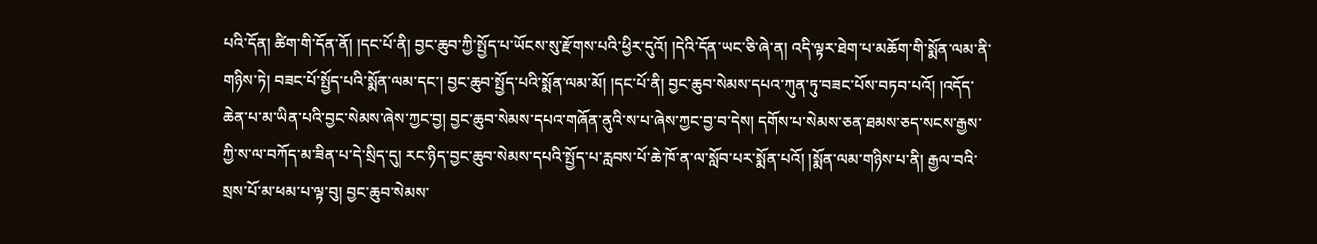པའི་དོན། ཚིག་གི་དོན་ནོ། །དང་པོ་ནི། བྱང་ཆུབ་ཀྱི་སྤྱོད་པ་ཡོངས་སུ་རྫོགས་པའི་ཕྱིར་དུའོ། །དེའི་དོན་ཡང་ཅི་ཞེ་ན། འདི་ལྟར་ཐེག་པ་མཆོག་གི་སྨོན་ལམ་ནི་གཉིས་ཏེ། བཟང་པོ་སྤྱོད་པའི་སྨོན་ལམ་དང་། བྱང་ཆུབ་སྤྱོད་པའི་སྨོན་ལམ་མོ། །དང་པོ་ནི། བྱང་ཆུབ་སེམས་དཔའ་ཀུན་ཏུ་བཟང་པོས་བཏབ་པའོ། །འདོད་ཆེན་པ་མ་ཡིན་པའི་བྱང་སེམས་ཞེས་ཀྱང་བྱ། བྱང་ཆུབ་སེམས་དཔའ་གཞོན་ནུའི་ས་པ་ཞེས་ཀྱང་བྱ་བ་དེས། དགོས་པ་སེམས་ཅན་ཐམས་ཅད་སངས་རྒྱས་ཀྱི་ས་ལ་བཀོད་མ་ཟིན་པ་དེ་སྲིད་དུ། རང་ཉིད་བྱང་ཆུབ་སེམས་དཔའི་སྤྱོད་པ་རླབས་པོ་ཆེ་ཁོ་ན་ལ་སློབ་པར་སྨོན་པའོ། །སྨོན་ལམ་གཉིས་པ་ནི། རྒྱལ་བའི་སྲས་པོ་མ་ཕམ་པ་ལྟ་བུ། བྱང་ཆུབ་སེམས་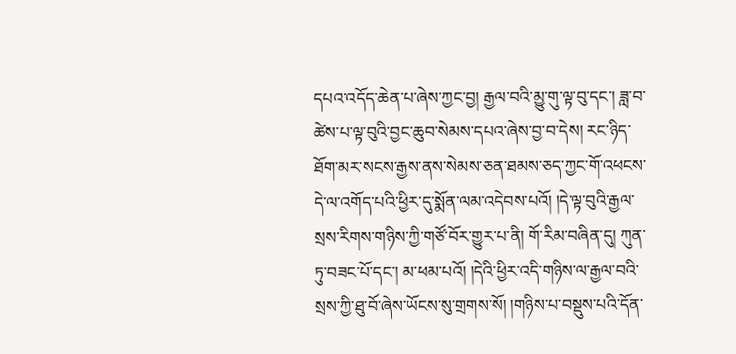དཔའ་འདོད་ཆེན་པ་ཞེས་ཀྱང་བྱ། རྒྱལ་བའི་མྱུ་གུ་ལྟ་བུ་དང་། ཟླ་བ་ཚེས་པ་ལྟ་བུའི་བྱང་ཆུབ་སེམས་དཔའ་ཞེས་བྱ་བ་དེས། རང་ཉིད་ཐོག་མར་སངས་རྒྱས་ནས་སེམས་ཅན་ཐམས་ཅད་ཀྱང་གོ་འཕངས་དེ་ལ་འགོད་པའི་ཕྱིར་དུ་སྨོན་ལམ་འདེབས་པའོ། །དེ་ལྟ་བུའི་རྒྱལ་སྲས་རིགས་གཉིས་ཀྱི་གཙོ་བོར་གྱུར་པ་ནི། གོ་རིམ་བཞིན་དུ། ཀུན་ཏུ་བཟང་པོ་དང་། མ་ཕམ་པའོ། །དེའི་ཕྱིར་འདི་གཉིས་ལ་རྒྱལ་བའི་སྲས་ཀྱི་ཐུ་བོ་ཞེས་ཡོངས་སུ་གྲགས་སོ། །གཉིས་པ་བསྡུས་པའི་དོན་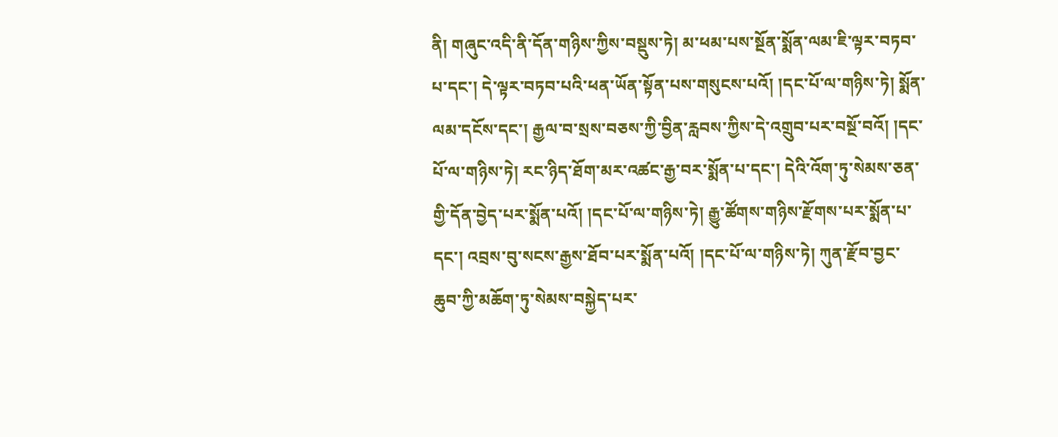ནི། གཞུང་འདི་ནི་དོན་གཉིས་ཀྱིས་བསྡུས་ཏེ། མ་ཕམ་པས་སྔོན་སྨོན་ལམ་ཇི་ལྟར་བཏབ་པ་དང་། དེ་ལྟར་བཏབ་པའི་ཕན་ཡོན་སྟོན་པས་གསུངས་པའོ། །དང་པོ་ལ་གཉིས་ཏེ། སྨོན་ལམ་དངོས་དང་། རྒྱལ་བ་སྲས་བཅས་ཀྱི་བྱིན་རླབས་ཀྱིས་དེ་འགྲུབ་པར་བསྔོ་བའོ། །དང་པོ་ལ་གཉིས་ཏེ། རང་ཉིད་ཐོག་མར་འཚང་རྒྱ་བར་སྨོན་པ་དང་། དེའི་འོག་ཏུ་སེམས་ཅན་གྱི་དོན་བྱེད་པར་སྨོན་པའོ། །དང་པོ་ལ་གཉིས་ཏེ། རྒྱུ་ཚོགས་གཉིས་རྫོགས་པར་སྨོན་པ་དང་། འབྲས་བུ་སངས་རྒྱས་ཐོབ་པར་སྨོན་པའོ། །དང་པོ་ལ་གཉིས་ཏེ། ཀུན་རྫོབ་བྱང་ཆུབ་ཀྱི་མཆོག་ཏུ་སེམས་བསྐྱེད་པར་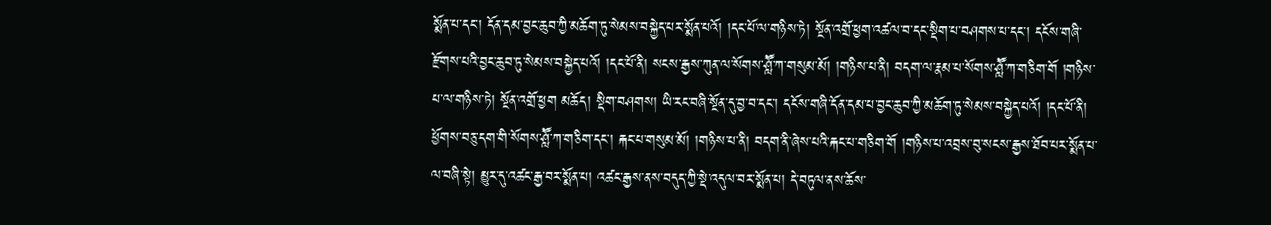སྨོན་པ་དང་། དོན་དམ་བྱང་ཆུབ་ཀྱི་མཆོག་ཏུ་སེམས་བསྐྱེད་པར་སྨོན་པའོ། །དང་པོ་ལ་གཉིས་ཏེ། སྔོན་འགྲོ་ཕྱག་འཚལ་བ་དང་སྡིག་པ་བཤགས་པ་དང་། དངོས་གཞི་རྫོགས་པའི་བྱང་ཆུབ་ཏུ་སེམས་བསྐྱེད་པའོ། །དང་པོ་ནི། སངས་རྒྱས་ཀུན་ལ་སོགས་ཤླཽ་ཀ་གསུམ་མོ། །གཉིས་པ་ནི། བདག་ལ་རྣམ་པ་སོགས་ཤླཽ་ཀ་གཅིག་གོ །གཉིས་པ་ལ་གཉིས་ཏེ། སྔོན་འགྲོ་ཕྱག མཆོད། སྡིག་བཤགས། ཡི་རང་བཞི་སྔོན་དུ་བྱ་བ་དང་། དངོས་གཞི་དོན་དམ་པ་བྱང་ཆུབ་ཀྱི་མཆོག་ཏུ་སེམས་བསྐྱེད་པའོ། །དང་པོ་ནི། ཕྱོགས་བཅུ་དག་གི་སོགས་ཤླཽ་ཀ་གཅིག་དང་། རྐང་པ་གསུམ་མོ། །གཉིས་པ་ནི། བདག་ནི་ཞེས་པའི་རྐང་པ་གཅིག་གོ །གཉིས་པ་འབྲས་བུ་སངས་རྒྱས་ཐོབ་པར་སྨོན་པ་ལ་བཞི་སྟེ། མྱུར་དུ་འཚང་རྒྱ་བར་སྨོན་པ། འཚང་རྒྱས་ནས་བདུད་ཀྱི་སྡེ་འདུལ་བར་སྨོན་པ། དེ་བཏུལ་ནས་ཆོས་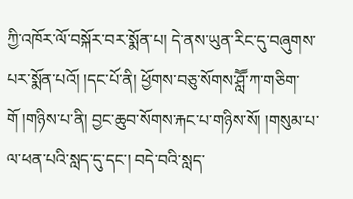ཀྱི་འཁོར་ལོ་བསྐོར་བར་སྨོན་པ། དེ་ནས་ཡུན་རིང་དུ་བཞུགས་པར་སྨོན་པའོ། །དང་པོ་ནི། ཕྱོགས་བཅུ་སོགས་ཤླཽ་ཀ་གཅིག་གོ །གཉིས་པ་ནི། བྱང་ཆུབ་སོགས་རྐང་པ་གཉིས་སོ། །གསུམ་པ་ལ་ཕན་པའི་སླད་དུ་དང་། བདེ་བའི་སླད་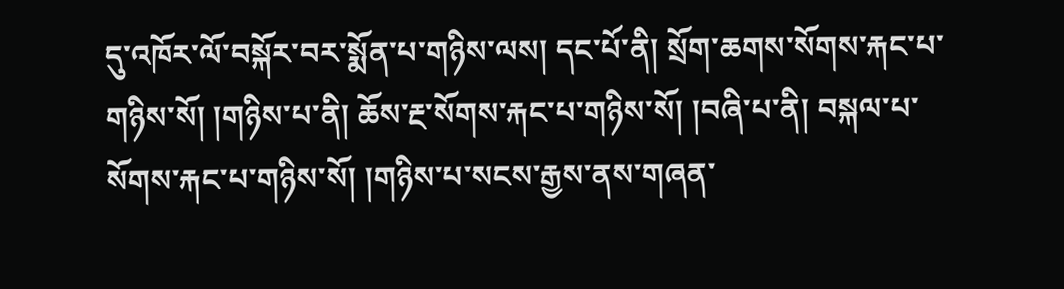དུ་འཁོར་ལོ་བསྐོར་བར་སྨོན་པ་གཉིས་ལས། དང་པོ་ནི། སྲོག་ཆགས་སོགས་རྐང་པ་གཉིས་སོ། །གཉིས་པ་ནི། ཆོས་རྔ་སོགས་རྐང་པ་གཉིས་སོ། །བཞི་པ་ནི། བསྐལ་པ་སོགས་རྐང་པ་གཉིས་སོ། །གཉིས་པ་སངས་རྒྱས་ནས་གཞན་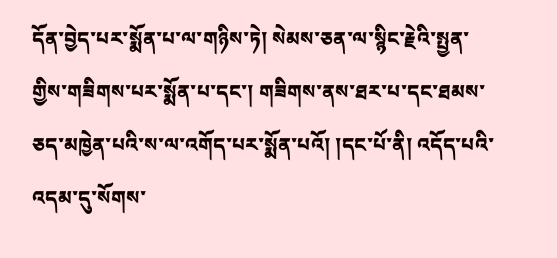དོན་བྱེད་པར་སྨོན་པ་ལ་གཉིས་ཏེ། སེམས་ཅན་ལ་སྙིང་རྗེའི་སྤྱན་གྱིས་གཟིགས་པར་སྨོན་པ་དང་། གཟིགས་ནས་ཐར་པ་དང་ཐམས་ཅད་མཁྱེན་པའི་ས་ལ་འགོད་པར་སྨོན་པའོ། །དང་པོ་ནི། འདོད་པའི་འདམ་དུ་སོགས་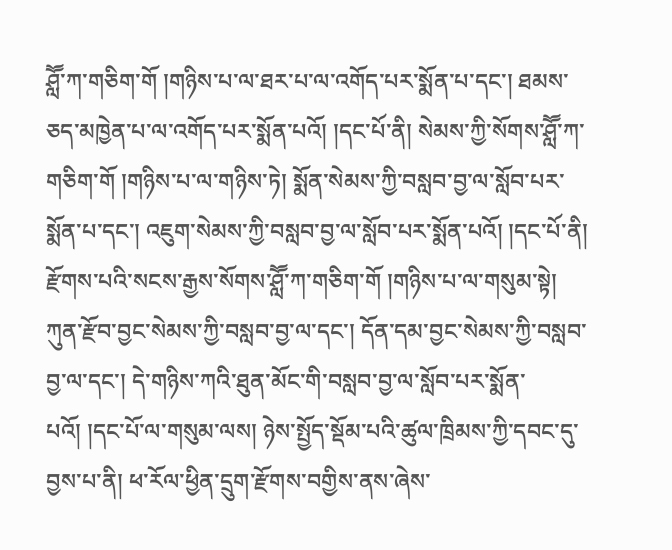ཤླཽ་ཀ་གཅིག་གོ །གཉིས་པ་ལ་ཐར་པ་ལ་འགོད་པར་སྨོན་པ་དང་། ཐམས་ཅད་མཁྱེན་པ་ལ་འགོད་པར་སྨོན་པའོ། །དང་པོ་ནི། སེམས་ཀྱི་སོགས་ཤླཽ་ཀ་གཅིག་གོ །གཉིས་པ་ལ་གཉིས་ཏེ། སྨོན་སེམས་ཀྱི་བསླབ་བྱ་ལ་སློབ་པར་སྨོན་པ་དང་། འཇུག་སེམས་ཀྱི་བསླབ་བྱ་ལ་སློབ་པར་སྨོན་པའོ། །དང་པོ་ནི། རྫོགས་པའི་སངས་རྒྱས་སོགས་ཤླཽ་ཀ་གཅིག་གོ །གཉིས་པ་ལ་གསུམ་སྟེ། ཀུན་རྫོབ་བྱང་སེམས་ཀྱི་བསླབ་བྱ་ལ་དང་། དོན་དམ་བྱང་སེམས་ཀྱི་བསླབ་བྱ་ལ་དང་། དེ་གཉིས་ཀའི་ཐུན་མོང་གི་བསླབ་བྱ་ལ་སློབ་པར་སྨོན་པའོ། །དང་པོ་ལ་གསུམ་ལས། ཉེས་སྤྱོད་སྡོམ་པའི་ཚུལ་ཁྲིམས་ཀྱི་དབང་དུ་བྱས་པ་ནི། ཕ་རོལ་ཕྱིན་དྲུག་རྫོགས་བགྱིས་ནས་ཞེས་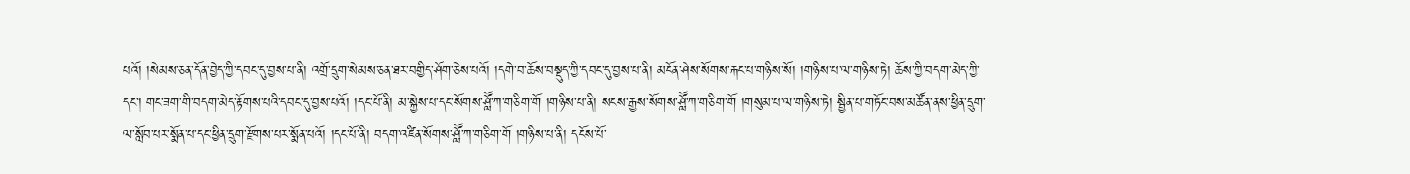པའོ། །སེམས་ཅན་དོན་བྱེད་ཀྱི་དབང་དུ་བྱས་པ་ནི། འགྲོ་དྲུག་སེམས་ཅན་ཐར་བགྱིད་ཤོག་ཅེས་པའོ། །དགེ་བ་ཆོས་བསྡུད་ཀྱི་དབང་དུ་བྱས་པ་ནི། མངོན་ཤེས་སོགས་རྐང་པ་གཉིས་སོ། །གཉིས་པ་ལ་གཉིས་ཏེ། ཆོས་ཀྱི་བདག་མེད་ཀྱི་དང་། གང་ཟག་གི་བདག་མེད་རྟོགས་པའི་དབང་དུ་བྱས་པའོ། །དང་པོ་ནི། མ་སྐྱེས་པ་དང་སོགས་ཤླཽ་ཀ་གཅིག་གོ །གཉིས་པ་ནི། སངས་རྒྱས་སོགས་ཤླཽ་ཀ་གཅིག་གོ །གསུམ་པ་ལ་གཉིས་ཏེ། སྦྱིན་པ་གཏོང་བས་མཚོན་ནས་ཕྱིན་དྲུག་ལ་སློབ་པར་སྨོན་པ་དང་ཕྱིན་དྲུག་རྫོགས་པར་སྨོན་པའོ། །དང་པོ་ནི། བདག་འཛིན་སོགས་ཤླཽ་ཀ་གཅིག་གོ །གཉིས་པ་ནི། དངོས་པོ་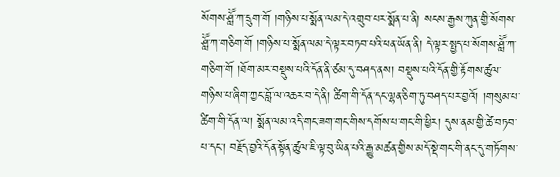སོགས་ཤླཽ་ཀ་དྲུག་གོ །གཉིས་པ་སྨོན་ལམ་དེ་འགྲུབ་པར་སྨོན་པ་ནི། སངས་རྒྱས་ཀུན་གྱི་སོགས་ཤླཽ་ཀ་གཅིག་གོ །གཉིས་པ་སྨོན་ལམ་དེ་ལྟར་བཏབ་པའི་ཕན་ཡོན་ནི། དེ་ལྟར་སྤྱད་པ་སོགས་ཤླཽ་ཀ་གཅིག་གོ །ཐོག་མར་བསྡུས་པའི་དོན་ནི་ཙམ་དུ་བཤད་ནས། བསྡུས་པའི་དོན་གྱི་རྟོགས་ཚུལ་གཉིས་པ་ཞིག་ཀྱང་བློ་ལ་འཆར་བ་དེ་ནི། ཚིག་གི་དོན་དང་ལྷན་ཅིག་ཏུ་བཤད་པར་བྱའོ། །གསུམ་པ་ཚིག་གི་དོན་ལ། སྨོན་ལམ་འདི་གང་ཟག་གང་གིས་དགོས་པ་གང་གི་ཕྱིར། དུས་ནམ་གྱི་ཚེ་བཏབ་པ་དང་། བརྗོད་བྱའི་དོན་སྟོན་ཚུལ་ཇི་ལྟ་བུ་ཡིན་པའི་རྒྱུ་མཚན་གྱིས་མདོ་སྡེ་གང་གི་ནང་དུ་གཏོགས་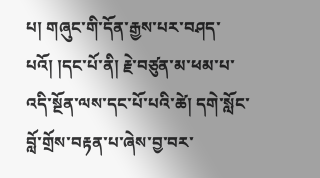པ། གཞུང་གི་དོན་རྒྱས་པར་བཤད་པའོ། །དང་པོ་ནི། རྗེ་བཙུན་མ་ཕམ་པ་འདི་སྔོན་ལས་དང་པོ་པའི་ཚེ། དགེ་སློང་བློ་གྲོས་བརྟན་པ་ཞེས་བྱ་བར་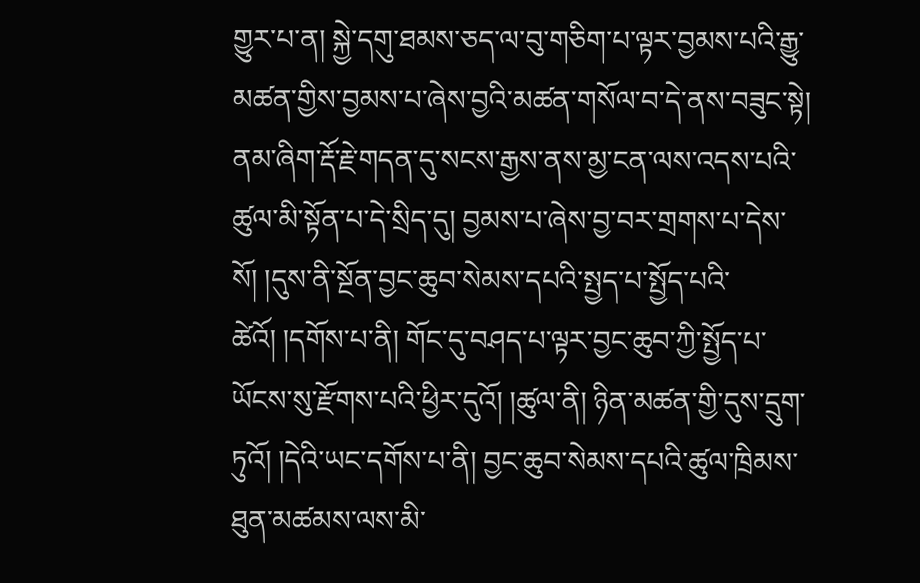གྱུར་པ་ན། སྐྱེ་དགུ་ཐམས་ཅད་ལ་བུ་གཅིག་པ་ལྟར་བྱམས་པའི་རྒྱུ་མཚན་གྱིས་བྱམས་པ་ཞེས་བྱའི་མཚན་གསོལ་བ་དེ་ནས་བཟུང་སྟེ། ནམ་ཞིག་རྡོ་རྗེ་གདན་དུ་སངས་རྒྱས་ནས་མྱ་ངན་ལས་འདས་པའི་ཚུལ་མི་སྟོན་པ་དེ་སྲིད་དུ། བྱམས་པ་ཞེས་བྱ་བར་གྲགས་པ་དེས་སོ། །དུས་ནི་སྔོན་བྱང་ཆུབ་སེམས་དཔའི་སྤྱད་པ་སྤྱོད་པའི་ཚེའོ། །དགོས་པ་ནི། གོང་དུ་བཤད་པ་ལྟར་བྱང་ཆུབ་ཀྱི་སྤྱོད་པ་ཡོངས་སུ་རྫོགས་པའི་ཕྱིར་དུའོ། །ཚུལ་ནི། ཉིན་མཚན་གྱི་དུས་དྲུག་ཏུའོ། །དེའི་ཡང་དགོས་པ་ནི། བྱང་ཆུབ་སེམས་དཔའི་ཚུལ་ཁྲིམས་ཐུན་མཚམས་ལས་མི་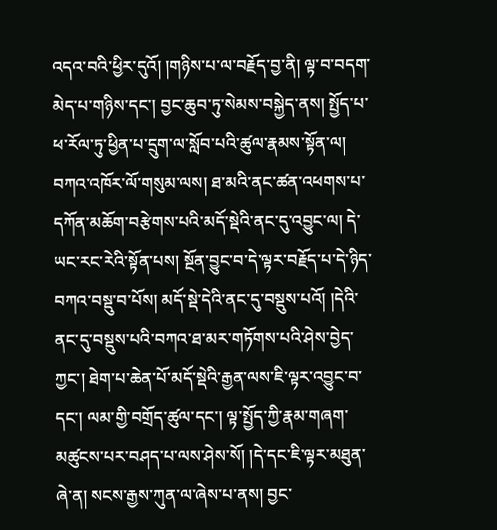འདའ་བའི་ཕྱིར་དུའོ། །གཉིས་པ་ལ་བརྗོད་བྱ་ནི། ལྟ་བ་བདག་མེད་པ་གཉིས་དང་། བྱང་ཆུབ་ཏུ་སེམས་བསྐྱེད་ནས། སྤྱོད་པ་ཕ་རོལ་ཏུ་ཕྱིན་པ་དྲུག་ལ་སློབ་པའི་ཚུལ་རྣམས་སྟོན་ལ། བཀའ་འཁོར་ལོ་གསུམ་ལས། ཐ་མའི་ནང་ཚན་འཕགས་པ་དཀོན་མཆོག་བརྩེགས་པའི་མདོ་སྡེའི་ནང་དུ་འབྱུང་ལ། དེ་ཡང་རང་རེའི་སྟོན་པས། སྔོན་བྱུང་བ་དེ་ལྟར་བརྗོད་པ་དེ་ཉིད་བཀའ་བསྡུ་བ་པོས། མདོ་སྡེ་དེའི་ནང་དུ་བསྡུས་པའོ། །དེའི་ནང་དུ་བསྡུས་པའི་བཀའ་ཐ་མར་གཏོགས་པའི་ཤེས་བྱེད་ཀྱང་། ཐེག་པ་ཆེན་པོ་མདོ་སྡེའི་རྒྱན་ལས་ཇི་ལྟར་འབྱུང་བ་དང་། ལམ་གྱི་བགྲོད་ཚུལ་དང་། ལྟ་སྤྱོད་ཀྱི་རྣམ་གཞག་མཚུངས་པར་བཤད་པ་ལས་ཤེས་སོ། །དེ་དང་ཇི་ལྟར་མཐུན་ཞེ་ན། སངས་རྒྱས་ཀུན་ལ་ཞེས་པ་ནས། བྱང་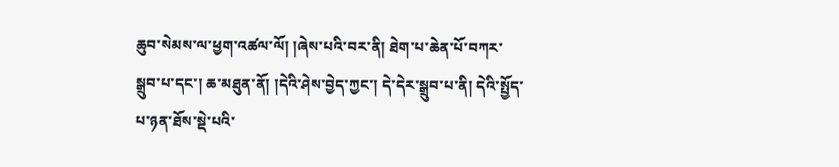ཆུབ་སེམས་ལ་ཕྱག་འཚལ་ལོ། །ཞེས་པའི་བར་ནི། ཐེག་པ་ཆེན་པོ་བཀར་སྒྲུབ་པ་དང་། ཆ་མཐུན་ནོ། །དེའི་ཤེས་བྱེད་ཀྱང་། དེ་དེར་སྒྲུབ་པ་ནི། དེའི་སྤྱོད་པ་ཉན་ཐོས་སྡེ་པའི་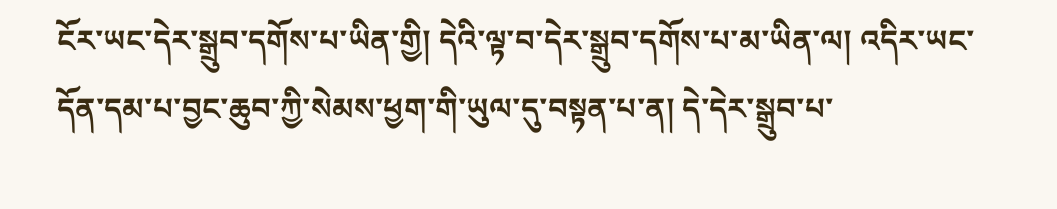ངོར་ཡང་དེར་སྒྲུབ་དགོས་པ་ཡིན་གྱི། དེའི་ལྟ་བ་དེར་སྒྲུབ་དགོས་པ་མ་ཡིན་ལ། འདིར་ཡང་དོན་དམ་པ་བྱང་ཆུབ་ཀྱི་སེམས་ཕྱག་གི་ཡུལ་དུ་བསྟན་པ་ན། དེ་དེར་སྒྲུབ་པ་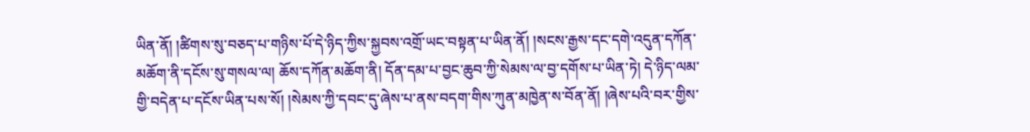ཡིན་ནོ། །ཚིགས་སུ་བཅད་པ་གཉིས་པོ་དེ་ཉིད་ཀྱིས་སྐྱབས་འགྲོ་ཡང་བསྟན་པ་ཡིན་ནོ། །སངས་རྒྱས་དང་དགེ་འདུན་དཀོན་མཆོག་ནི་དངོས་སུ་གསལ་ལ། ཆོས་དཀོན་མཆོག་ནི། དོན་དམ་པ་བྱང་ཆུབ་ཀྱི་སེམས་ལ་བྱ་དགོས་པ་ཡིན་ཏེ། དེ་ཉིད་ལམ་གྱི་བདེན་པ་དངོས་ཡིན་པས་སོ། །སེམས་ཀྱི་དབང་དུ་ཞེས་པ་ནས་བདག་གིས་ཀུན་མཁྱེན་ས་བོན་ནོ། །ཞེས་པའི་བར་གྱིས་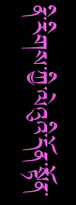ནི་རིགས་ཀྱི་ལེའུའི་དོན་སྟོན་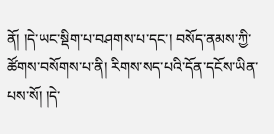ནོ། །དེ་ཡང་སྡིག་པ་བཤགས་པ་དང་། བསོད་ནམས་ཀྱི་ཚོགས་བསོགས་པ་ནི། རིགས་སད་པའི་དོན་དངོས་ཡིན་པས་སོ། །དེ་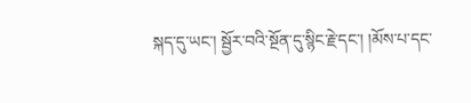སྐད་དུ་ཡང་། སྦྱོར་བའི་སྔོན་དུ་སྙིང་རྗེ་དང་། །མོས་པ་དང་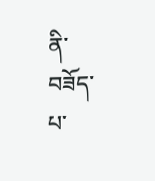ནི་བཟོད་པ་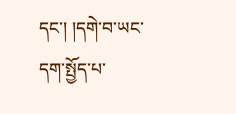དང་། །དགེ་བ་ཡང་དག་སྤྱོད་པ་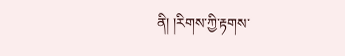ནི། །རིགས་ཀྱི་རྟགས་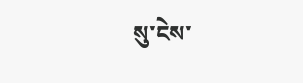སུ་ངེས་